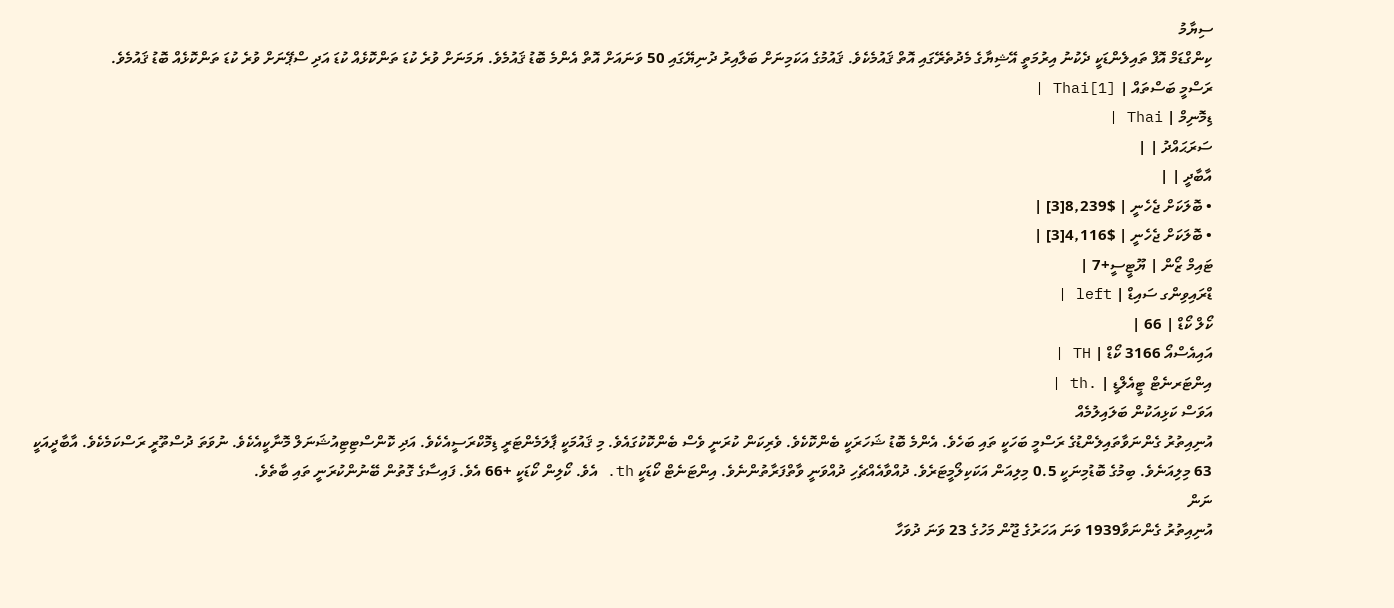ސިޔާމު
ކިންގްޑަމް އޮފް ތައިލެންޑަކީ ދެކުނު އިރުމަތީ އޭޝިޔާގެ މެދުތެރޭގައި އޮތް ޤައުމެކެވެ. ޤައުމުގެ އަކަމިނަށް ބަލާއިރު ދުނިޔޭގައި 50 ވަނައަށް އޮތް އެންމެ ބޮޑު ޤައުމެވެ. ޔަމަނަށް ވުރެ ކުޑަ ތަންކޮޅެއް ކުޑަ އަދި ސްޕޭނަށް ވުރެ ކުޑަ ތަންކޮޅެއް ބޮޑު ޤައުމެވެ.
ރަސްމީ ބަސްތައް | Thai[1] |
ޑިމޮނިމް | Thai |
ސަރަޙައްދު | |
އާބާދީ | |
• ބޮލަކަށް ޖެހެނީ | $8,239[3] |
• ބޮލަކަށް ޖެހެނީ | $4,116[3] |
ޓައިމް ޒޯން | ޔޫޓީސީ+7 |
ޑްރައިވިންގ ސައިޑް | left |
ކޯލް ކޯޑް | 66 |
އައިއެސްއޯ 3166 ކޯޑް | TH |
އިންޓަރނެޓް ޓީއެލްޑީ | .th |
އަވަސް ކަޅިއަކުން ބަލައިލުމެއް
އުނިއިތުރު ގެންނަވާތައިލެންޑުގެ ރަސްމީ ބަހަކީ ތައި ބަހެވެ. އެންމެ ބޮޑު ޝަހަރަކީ ބެންކޮކެވެ. ވެރިކަން ކުރަނީ ވެސް ބެންކޮކުގައެވެ. މި ޤައުމަކީ ޕާލަމެންޓަރީ ޑިމޮކްރަސީއެކެވެ. އަދި ކޮންސްޓިޓިއުޝަނަލް މޮނާކީއެކެވެ. ނުވަތަ ދުސްތޫރީ ރަސްކަމެކެވެ. އާބާދީއަކީ 63 މިލިއަނެވެ. ބިމުގެ ބޮޑުމިނަކީ 0.5 މިލިއަން އަކަކިލޯމީޓަރެވެ. ދުއްވާއެއްޗެހި ދުއްވަނީ ވާތްފަރާތުންނެވެ. އިންޓަނެޓް ކޯޑަކީ th. އެވެ. ކޯލިން ކޯޑަކީ +66 އެވެ. ފައިސާގެ ގޮތުން ބޭނުންކުރަނީ ތައި ބާތެވެ.
ނަން
އުނިއިތުރު ގެންނަވާ1939 ވަނަ އަހަރުގެ ޖޫން މަހުގެ 23 ވަނަ ދުވަހާ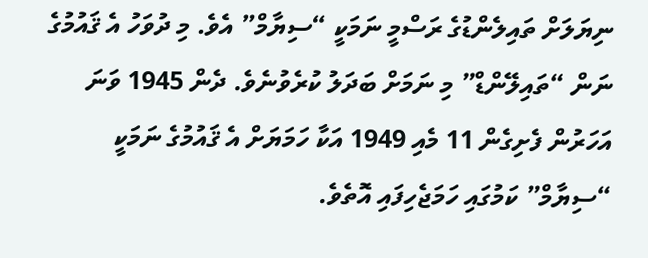ނިޔަލަށް ތައިލެންޑުގެ ރަސްމީ ނަމަކީ “ސިޔާމް” އެވެ. މި ދުވަހު އެ ޤައުމުގެ ނަން “ތައިލޭންޑް” މި ނަމަށް ބަދަލު ކުރެވުނެވެ. ދެން 1945 ވަނަ އަހަރުން ފެށިގެން 11 މެއި 1949 އަކާ ހަމަޔަށް އެ ޤައުމުގެ ނަމަކީ “ސިޔާމް” ކަމުގައި ހަމަޖެހިފައި އޮތެވެ.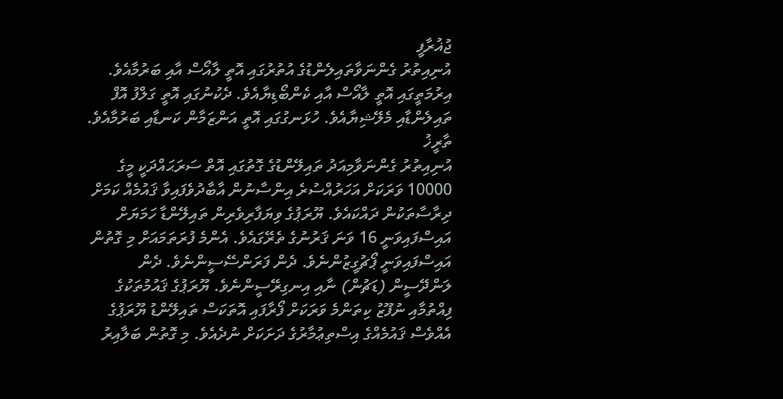ޖުޣުރާފީ
އުނިއިތުރު ގެންނަވާތައިލެންޑުގެ އުތުރުގައި އޮތީ ލާއޯސް އާއި ބަރުމާއެވެ. އިރުމަތީގައި އޮތީ ލާއޯސް އާއި ކެންބޯޑިޔާއެވެ. ދެކުނުގައި އޮތީ ގަލްފު އޮފް ތައިލެންޑާއި މެލޭޝިޔާއެވެ. ހުޅަނގުގައި އޮތީ އަންޒަމާން ކަނޑާއި ބަރުމާއެވެ.
ތާރީޚު
އުނިއިތުރު ގެންނަވާމިއަދު ތައިލޭންޑުގެ ގޮތުގައި އޮތް ސަރަޙައްދަކީ މީގެ 10000 ވަރަކަށް އަހަރުއްސުރެ އިންސާނުން އާބާދުވެފައިވާ ޤައުމެއް ކަމަށް ދިރާސާތަކުން ދައްކައެވެ. ޔޫރަޕުގެ ވިޔަފާރިވެރިން ތައިލޭންޑާ ހަމަޔަށް އައިސްފައިވަނީ 16 ވަނަ ޤަރުނުގެ ތެރޭގައެވެ. އެންމެ ފުރަތަމައަށް މި ގޮތުން އައިސްފައިވަނީ ޕޯޗުގީޒުންނެވެ. ދެން ފަރަންސޭސީންނެވެ. ދެން ލަންދޭސީން (ޑަޗުން) ނާއި އިނގިރޭސީންނެވެ. ޔޫރަޕުގެ ޤައުމުތަކުގެ ފިއްތުމާއި ނުފޫޒު ކިތަންމެ ވަރަކަށް ފޯރާފައި އޮތަކަސް ތައިލޭންޑު ޔޫރަޕުގެ އެއްވެސް ޤައުމެއްގެ އިސްތިޢުމާރުގެ ދަށަކަށް ނުދެއެވެ. މި ގޮތުން ބަލާއިރު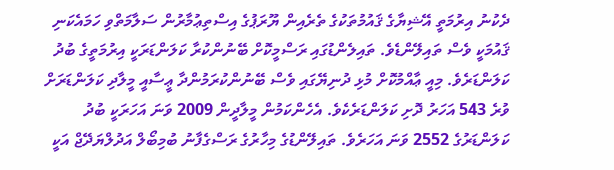ދެކުނު އިރުމަތީ އޭޝިޔާގެ ޤައުމުތަކުގެ ތެރެއިން ޔޫރަޕުގެ އިސްތިޢުމާރުން ސަލާމަތްވި ހަމައެކަނި ޤައުމަކީ ވެސް ތައިލޭންޑެވެ. ތައިލެންޑުގައި ރަސްމީކޮށް ބޭނުންކުރާ ކަލަންޑަރަކީ އިރުމަތީގެ ބުދު ކަލަންޑަރެވެ. މިއީ ޢާއްމުކޮށް މުޅި ދުނިޔޭގައި ވެސް ބޭނުންކުރަމުންދާ ޢީސާއީ މީލާދި ކަލަންޑަރަށް ވުރެ 543 އަހަރު ދޮށި ކަލަންޑަރެކެވެ. އެހެންކަމުން މީލާދީން 2009 ވަނަ އަހަރަކީ ބުދު ކަލަންޑަރުގެ 2552 ވަނަ އަހަރެވެ. ތައިލޭންޑުގެ މިހާރުގެ ރަސްގެފާނު ބުމިބޯލް އަދުލްޔަދޭޖް އަކީ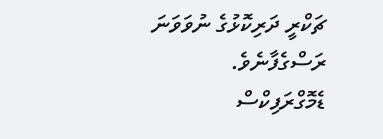ޗަކްރީ ދަރިކޮޅުގެ ނުވަވަނަ ރަސްގެފާނެވެ.
ޑެމޮގްރަފިކްސް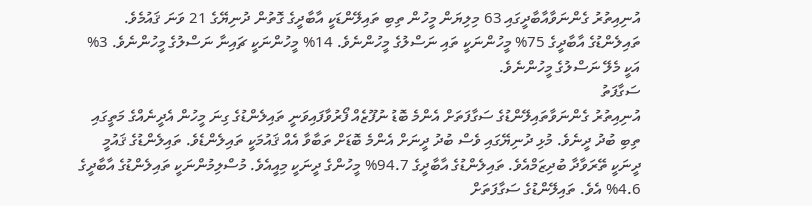އުނިއިތުރު ގެންނަވާއާބާދީގައި 63 މިލިޔަން މީހުން ތިބި ތައިލޭންޑަކީ އާބާދީގެ ގޮތުން ދުނިޔޭގެ 21 ވަނަ ޤައުމެވެ. ތައިލެންޑުގެ އާބާދީގެ 75% މީހުންނަކީ ތައި ނަސްލުގެ މީހުންނެވެ. 14% މީހުންނަކީ ޗައިނާ ނަސްލުގެ މީހުންނެވެ. 3% އަކީ މެލޭ ނަސްލުގެ މީހުންނެވެ.
ސަގާފަތު
އުނިއިތުރު ގެންނަވާތައިލޭންޑުގެ ސަގާފަތަށް އެންމެ ބޮޑު ނުފޫޒެއް ފޯރުވާފައިވަނީ ތައިލެންޑުގެ ގިނަ މީހުން އެދީނެއްގެ މަތީގައި ތިބި ބުދު ދީނެވެ. މުޅި ދުނިޔޭގައި ވެސް ބުދު ދީނަށް އެންމެ ބޮޑަށް ތަބާވާ އެއް ޤައުމަކީ ތައިލެންޑެވެ. ތައިލެންޑުގެ ޤައުމީ ދީނަކީ ތޭރަވާދާ ބުދިޒަމްއެވެ. ތައިލެންޑުގެ އާބާދީގެ 94.7% މީހުންގެ ދީނަކީ މިއީއެވެ. މުސްލިމުންނަކީ ތައިލެންޑުގެ އާބާދީގެ 4.6% އެވެ. ތައިލޭންޑުގެ ސަގާފަތަށް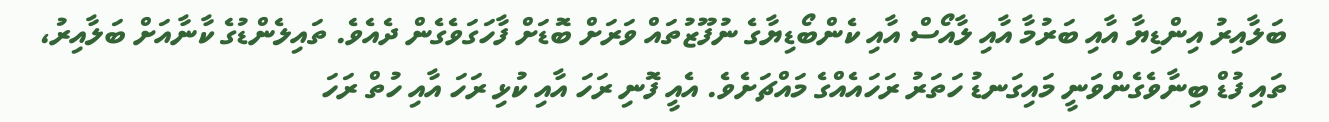ބަލާއިރު އިންޑިޔާ އާއި ބަރުމާ އާއި ލާއޯސް އާއި ކެންބޯޑިޔާގެ ނުފޫޒުތައް ވަރަށް ބޮޑަށް ފާހަގަވެގެން ދެއެވެ. ތައިލެންޑުގެ ކާނާއަށް ބަލާއިރު، ތައި ފުޑް ބިނާވެގެންވަނީ މައިގަނޑު ހަތަރު ރަހައެއްގެ މައްޗަށެވެ. އެއީ ފޮނި ރަހަ އާއި ކުޅި ރަހަ އާއި ހުތް ރަހަ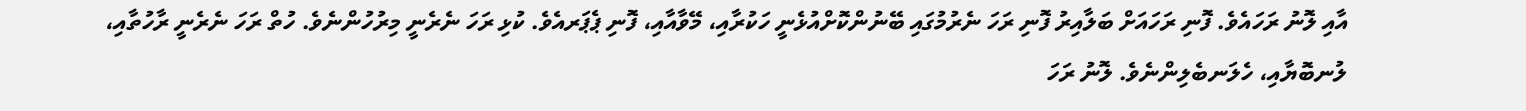އާއި ލޮނު ރަހައެވެ. ފޮނި ރަހައަށް ބަލާއިރު ފޮނި ރަހަ ނެރުމުގައި ބޭނުންކޮށްއުޅެނީ ހަކުރާއި، މޭވާއާއި، ފޮނި ޕެޕަރއެވެ. ކުޅި ރަހަ ނެރެނީ މިރުހުންނެވެ. ހުތް ރަހަ ނެރެނީ ރާހުތާއި، ލުނބޮޔާއި، ހެލަނބެލިންނެވެ. ލޮނު ރަހަ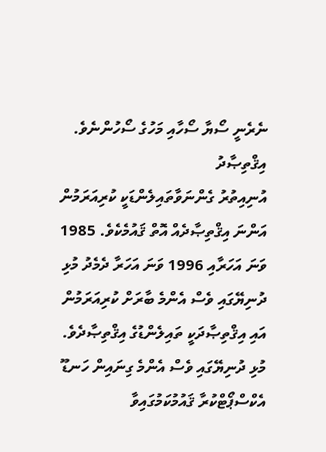ނެރެނީ ސޯޔާ ސޯހާއި މަހުގެ ސޯހުންނެވެ.
އިޤްތިޞާދު
އުނިއިތުރު ގެންނަވާތައިލެންޑަކީ ކުރިއަރަމުން އަންނަ އިޤްތިޞާދެއް އޮތް ޤައުމެކެވެ. 1985 ވަނަ އަހަރާއި 1996 ވަނަ އަހަރާ ދެމެދު މުޅި ދުނިޔޭގައި ވެސް އެންމެ ބާރަށް ކުރިއަރަމުން އައި އިޤްތިޞާދަކީ ތައިލެންޑުގެ އިޤްތިޞާދެވެ. މުޅި ދުނިޔޭގައި ވެސް އެންމެ ގިނައިން ހަނޑޫ އެކްސްޕޯޓްކުރާ ޤައުމުކަމުގައިވާ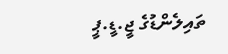ތައިލެންޑުގެ ޖީ.ޑީ.ޕީ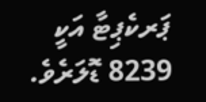ޕަރކެޕިޓާ އަކީ 8239 ޑޮލަރެވެ.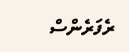ރެފަރެންސް